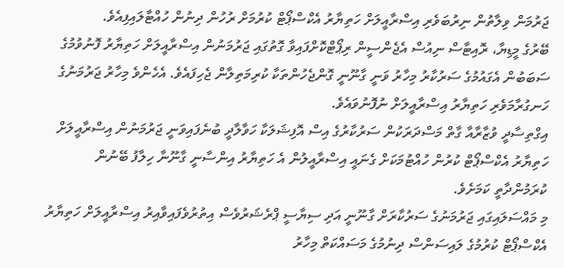ޖަރުމަން ވިލާތުން ނިރުބަވެރި އިސްރާއީލަށް ހަތިޔާރު އެކްސްޕޯޓް ކުރުމަށް ރުހުން ދިނުން ހުއްޓާލައިފިއެވެ.
ބޭރުގެ މީޑިޔާ، ރޮއިޓާސް ނިއުސް އެޖެންސީން ރިޕޯޓްކޮށްފައިވާ ގޮތުގައި ޖަރުމަނުން އިސްރާއީލަށް ހަތިޔާރު ފޮނުވުމުގެ ސަބަބުން އެގައުމުގެ ސަރުކާރު މިހާރު ވަނީ ގާނޫނީ ގޮންޖެހުންތަކާ ކުރިމަތިލާން ޖެހިފައެވެ. އެހެންވެ މިހާރު ޖަރުމަނުގެ ހަނގުރާމަވެރި ހަތިޔާރު އިސްރާއީލަށް ނުފޮނުވައެވެ.
އިގްތިސާދީ ވުޒާރާއާ ގާތް މަސްދަރަކުން ސަރުކާރުގެ އިސް އޮފިޝަލަކާ ހަވާލާދީ ބުނެފައިވަނީ ޖަރުމަނުން އިސްރާއީލަށް ހަތިޔާރު އެކްސްޕޯޓް ކުރުން ހުއްޓުމަކަށް ގެނައީ އިސްރާއީލުން އެ ހަތިޔާރު އިންސާނީ ގާނޫނާ ހިލާފު ބޭނުން ކުރަމުންދާތީ ކަމަށެވެ.
މި މައްސަލައިގައި ޖަރުމަނުގެ ސަރުކާރަށް ގާނޫނީ އަދި ސިޔާސީ ޕްރެޝަރުވެސް އިތުރުވެފައިވާއިރު އިސްރާއީލަށް ހަތިޔާރު އެކްސްޕޯޓް ކުރުމުގެ ލައިސަންސް ދިނުމުގެ މަސައްކަތް މިހާރު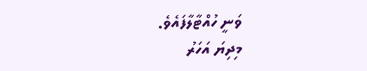ވަނީ ހުއްޓާލާފައެވެ.
މިދިޔަ އަހަރު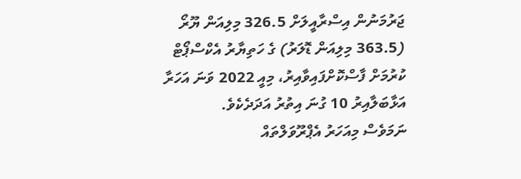ޖަރުމަނުން އިސްރާއީލަށް 326.5 މިލިއަން ޔޫރޯ (363.5 މިލިއަން ޑޮލަރު) ގެ ހަތިޔާރު އެކްސްޕޯޓް ކުރުމަށް ފާސްކޮށްފައިވާއިރު، މިއީ 2022 ވަނަ އަހަރާ އަޅާބަލާއިރު 10 ގުނަ އިތުރު އަދަދެކެވެ.
ނަމަވެސް މިއަހަރު އެޕްރޫވަލްތައް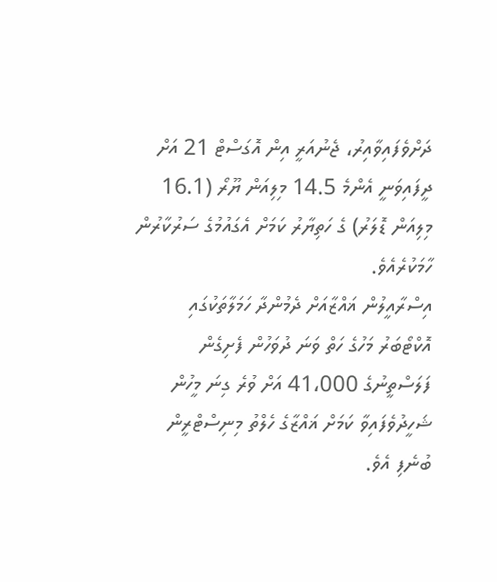ދަށްވެފައިވާއިރު، ޖެނުއަރީ އިން އޮގަސްޓް 21 އަށް ދީފައިވަނީ އެންމެ 14.5 މިލިއަން ޔޫރޯ (16.1 މިލިއަން ޑޮލަރު) ގެ ހަތިޔާރު ކަމަށް އެގައުމުގެ ސަރުކާރުން ހާމަކުރެއެވެ.
އިސްރާއީލުން ޣައްޒާއަށް ދެމުންދާ ހަމަލާތަކުގައި އޮކްޓޯބަރު މަހުގެ ހަތް ވަނަ ދުވަހުން ފެށިގެން ފަލަސްތީނުގެ 41،000 އަށް ވުރެ ގިނަ މީހުން ޝަހީދުވެފައިވާ ކަމަށް ޣައްޒާގެ ހެލްތު މިނިސްޓްރީން ބުނެފި އެވެ.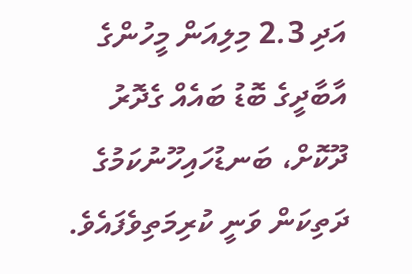އަދި 2.3 މިލިއަން މީހުންގެ އާބާދީގެ ބޮޑު ބައެއް ގެދޮރު ދޫކޮށް، ބަނޑުހައިހޫނުކަމުގެ ދަތިކަން ވަނީ ކުރިމަތިވެފައެވެ.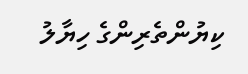ކިޔުންތެރިންގެ ހިޔާލު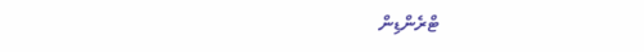ޓްރެންޑިން